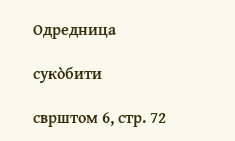Одредница

суко̀бити

сврштом 6, стр. 72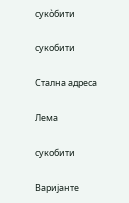суко̀бити

сукобити

Стална адреса

Лема

сукобити

Варијанте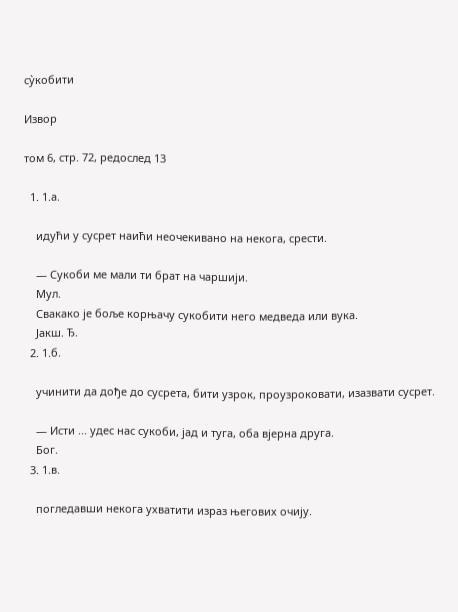су̀кобити

Извор

том 6, стр. 72, редослед 13

  1. 1.а.

    идући у сусрет наићи неочекивано на некога, срести.

    — Сукоби ме мали ти брат на чаршији.
    Мул.
    Свакако је боље корњачу сукобити него медведа или вука.
    Јакш. Ђ.
  2. 1.б.

    учинити да дође до сусрета, бити узрок, проузроковати, изазвати сусрет.

    — Исти ... удес нас сукоби, јад и туга, оба вјерна друга.
    Бог.
  3. 1.в.

    погледавши некога ухватити израз његових очију.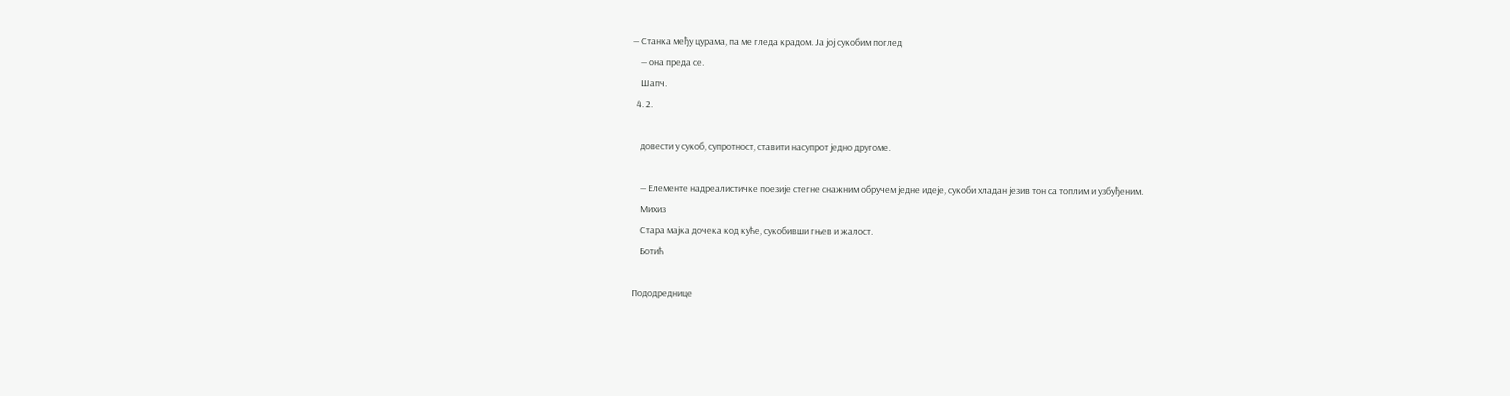— Станка међу цурама, па ме гледа крадом. Ја јој сукобим поглед
    — она преда се.
    Шапч.
  4. 2.

    довести у сукоб, супротност, ставити насупрот једно другоме.

    — Елементе надреалистичке поезије стегне снажним обручем једне идеје, сукоби хладан језив тон са топлим и узбуђеним.
    Михиз
    Стара мајка дочека код куће, сукобивши гњев и жалост.
    Ботић

Пододреднице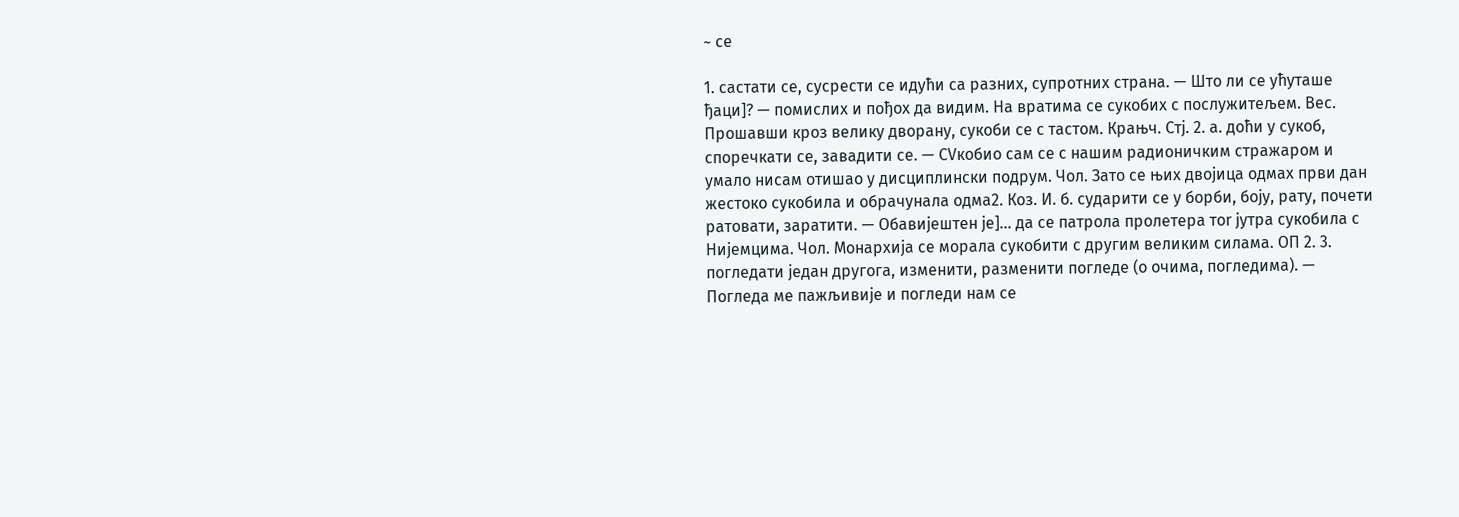~ се

1. састати се, сусрести се идући са разних, супротних страна. — Што ли се ућуташе ђаци]? — помислих и пођох да видим. На вратима се сукобих с послужитељем. Вес. Прошавши кроз велику дворану, сукоби се с тастом. Крањч. Стј. 2. а. доћи у сукоб, споречкати се, завадити се. — СVкобио сам се с нашим радионичким стражаром и умало нисам отишао у дисциплински подрум. Чол. Зато се њих двојица одмах први дан жестоко сукобила и обрачунала одма2. Коз. И. б. сударити се у борби, боју, рату, почети ратовати, заратити. — Обавијештен је]... да се патрола пролетера тоr јутра сукобила с Нијемцима. Чол. Монархија се морала сукобити с другим великим силама. ОП 2. 3. погледати један другога, изменити, разменити погледе (о очима, погледима). — Погледа ме пажљивије и погледи нам се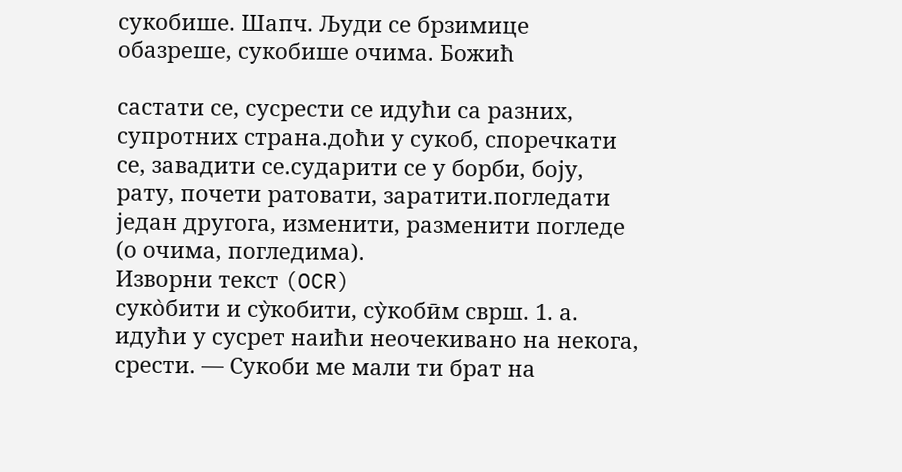сукобише. Шапч. Људи се брзимице обазреше, сукобише очима. Божић

састати се, сусрести се идући са разних, супротних страна.доћи у сукоб, споречкати се, завадити се.сударити се у борби, боју, рату, почети ратовати, заратити.погледати један другога, изменити, разменити погледе (о очима, погледима).
Изворни текст (OCR)
суко̀бити и су̀кобити, су̀кобӣм сврш. 1. а. идући у сусрет наићи неочекивано на некога, срести. — Сукоби ме мали ти брат на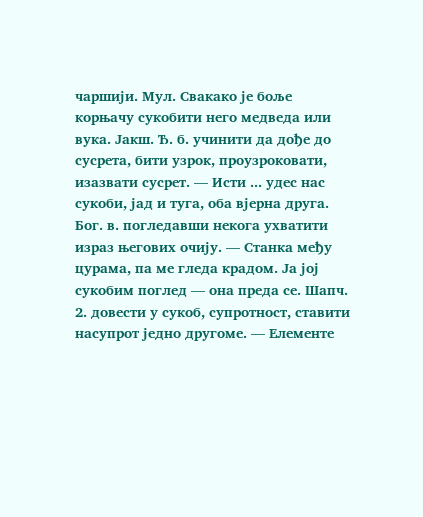чаршији. Мул. Свакако је боље корњачу сукобити него медведа или вука. Јакш. Ђ. б. учинити да дође до сусрета, бити узрок, проузроковати, изазвати сусрет. — Исти ... удес нас сукоби, јад и туга, оба вјерна друга. Бог. в. погледавши некога ухватити израз његових очију. — Станка међу цурама, па ме гледа крадом. Ја јој сукобим поглед — она преда се. Шапч. 2. довести у сукоб, супротност, ставити насупрот једно другоме. — Елементе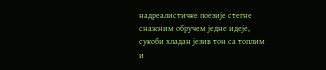надреалистичке поезије стегне снажним обручем једне идеје, сукоби хладан језив тон са топлим и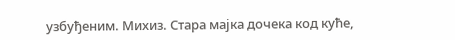узбуђеним. Михиз. Стара мајка дочека код куће,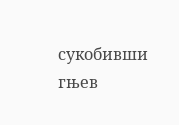сукобивши гњев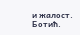и жалост. Ботић.